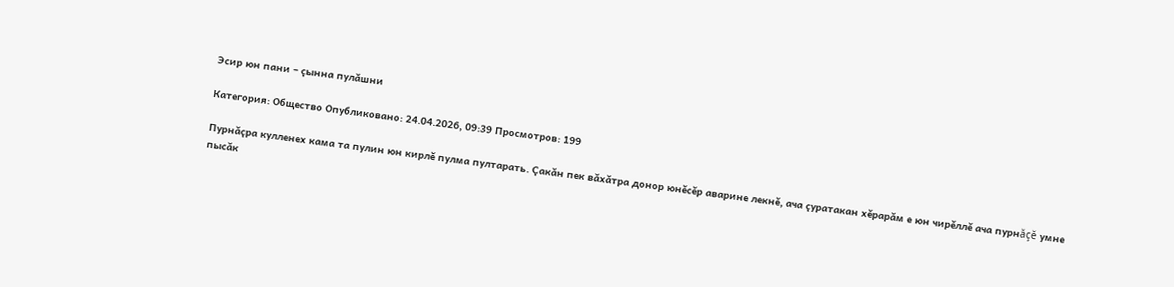Эсир юн пани – çынна пулăшни

Категория: Общество Опубликовано: 24.04.2026, 09:39 Просмотров: 199

Пурнăçра кулленех кама та пулин юн кирлĕ пулма пултарать. Çакăн пек вăхăтра донор юнĕсĕр аварине лекнĕ, ача çуратакан хĕрарăм е юн чирĕллĕ ача пурнăçĕ умне пысăк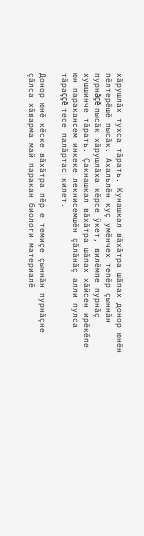хăрушлăх тухса тăрать. Кунашкал вăхăтра шăпах донор юнĕн пĕлтерĕшĕ пысăк. Ахальлĕн куç умĕнчех тепĕр çыннăн пурнăçĕ пысăк хăрушлăха кĕрсе ÿкет, вилĕмпе пурнăç хушшинче тăрать. Çакнашкал вăхăтра шăпах хăйсен ирĕкĕпе юн паракансем инкеке лекнисемшĕн çăлăнăç алли пулса тăраççĕ тесе палăртас килет.

Донор юнĕ кĕске вăхăтра пĕр е темиçе çыннăн пурнăçне çăлса хăварма май паракан биологи материалĕ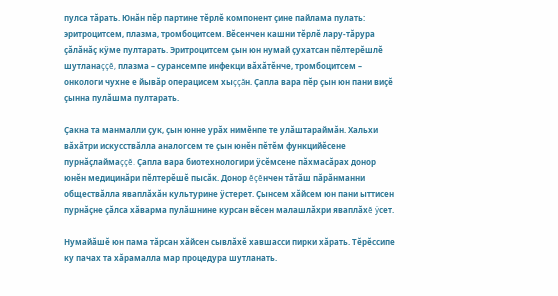пулса тăрать. Юнăн пĕр партине тĕрлĕ компонент çине пайлама пулать: эритроцитсем, плазма, тромбоцитсем. Вĕсенчен кашни тĕрлĕ лару-тăрура çăлăнăç кÿме пултарать. Эритроцитсем çын юн нумай çухатсан пĕлтерĕшлĕ шутланаççĕ, плазма – сурансемпе инфекци вăхăтĕнче, тромбоцитсем – онкологи чухне е йывăр операцисем хыççăн. Çапла вара пĕр çын юн пани виçĕ çынна пулăшма пултарать.

Çакна та манмалли çук, çын юнне урăх нимĕнпе те улăштараймăн. Хальхи вăхăтри искусствăлла аналогсем те çын юнĕн пĕтĕм функцийĕсене пурнăçлаймаççĕ. Çапла вара биотехнологири ÿсĕмсене пăхмасăрах донор юнĕн медицинăри пĕлтерĕшĕ пысăк. Донор ĕçĕнчен тăтăш пăрăнманни обществăлла яваплăхăн культурине ÿстерет. Çынсем хăйсем юн пани ыттисен пурнăçне çăлса хăварма пулăшнине курсан вĕсен малашлăхри яваплăхĕ ÿсет.

Нумайăшĕ юн пама тăрсан хăйсен сывлăхĕ хавшасси пирки хăрать. Тĕрĕссипе ку пачах та хăрамалла мар процедура шутланать.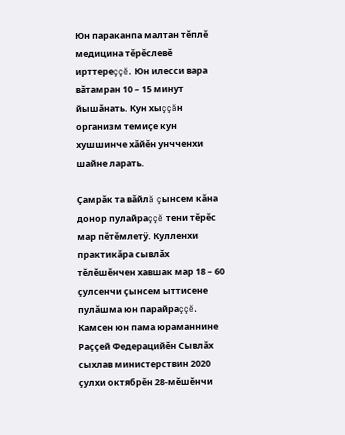Юн параканпа малтан тĕплĕ медицина тĕрĕслевĕ ирттереççĕ. Юн илесси вара вăтамран 10 – 15 минут йышăнать. Кун хыççăн организм темиçе кун хушшинче хăйĕн унчченхи шайне ларать.

Çамрăк та вăйлă çынсем кăна донор пулайраççĕ тени тĕрĕс мар пĕтĕмлетÿ. Кулленхи практикăра сывлăх тĕлĕшĕнчен хавшак мар 18 – 60 çулсенчи çынсем ыттисене пулăшма юн парайраççĕ. Камсен юн пама юраманнине Раççей Федерацийĕн Сывлăх сыхлав министерствин 2020 çулхи октябрĕн 28-мĕшĕнчи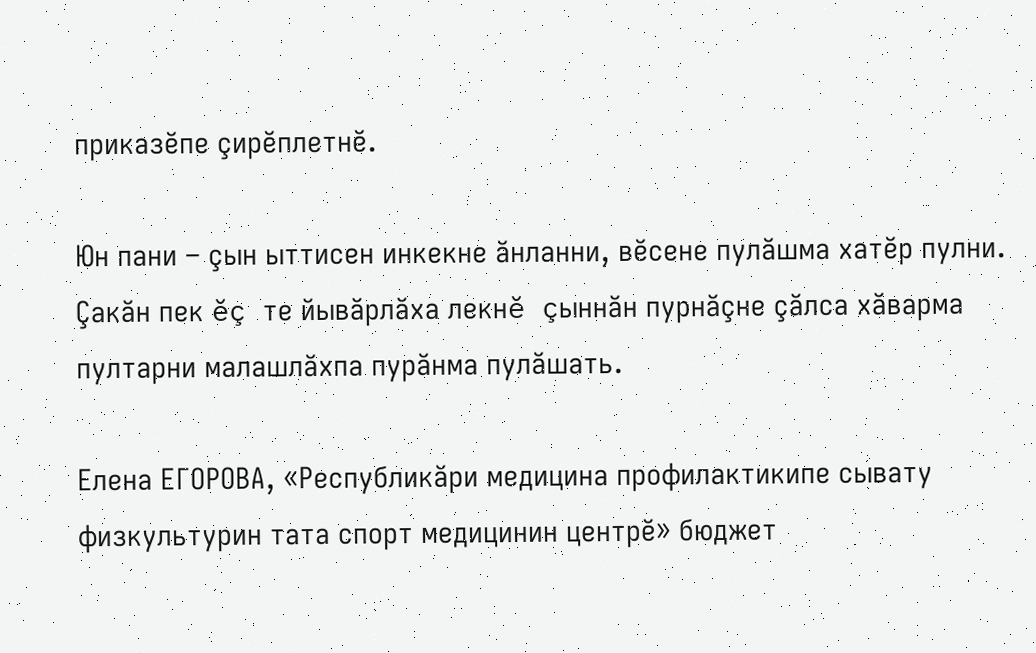приказĕпе çирĕплетнĕ.

Юн пани – çын ыттисен инкекне ăнланни, вĕсене пулăшма хатĕр пулни. Çакăн пек ĕç те йывăрлăха лекнĕ çыннăн пурнăçне çăлса хăварма пултарни малашлăхпа пурăнма пулăшать.

Елена ЕГОРОВА, «Республикăри медицина профилактикипе сывату физкультурин тата спорт медицинин центрĕ» бюджет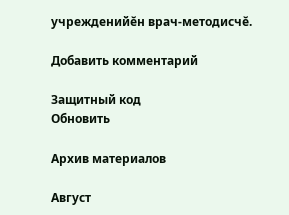учрежденийĕн врач-методисчĕ.

Добавить комментарий

Защитный код
Обновить

Архив материалов

Август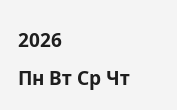2026
Пн Вт Ср Чт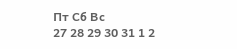Пт Сб Вс
27 28 29 30 31 1 2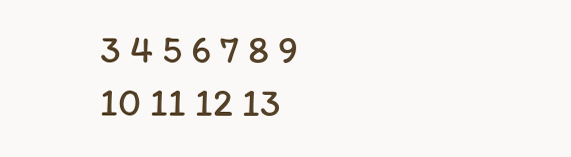3 4 5 6 7 8 9
10 11 12 13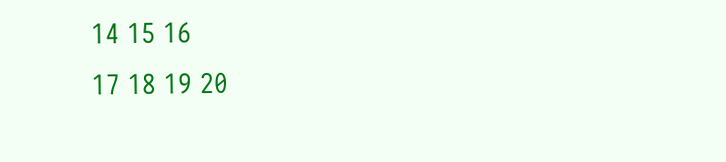14 15 16
17 18 19 20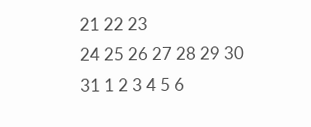21 22 23
24 25 26 27 28 29 30
31 1 2 3 4 5 6